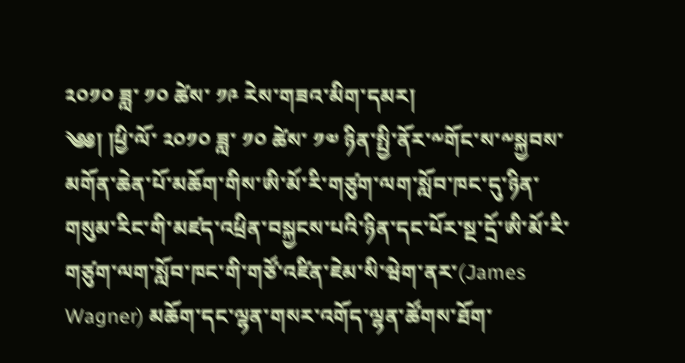༢༠༡༠ ཟླ་ ༡༠ ཚེས་ ༡༩ རེས་གཟའ་མིག་དམར།
༄༅། །ཕྱི་ལོ་ ༢༠༡༠ ཟླ་ ༡༠ ཚེས་ ༡༧ ཉིན་སྤྱི་ནོར་༸གོང་ས་༸སྐྱབས་མགོན་ཆེན་པོ་མཆོག་གིས་ཨི་མོ་རི་གཙུག་ལག་སློབ་ཁང་དུ་ཉིན་གསུམ་རིང་གི་མཛད་འཕྲིན་བསྐྱངས་པའི་ཉིན་དང་པོར་སྔ་དྲོ་ཨི་མོ་རི་གཙུག་ལག་སློབ་ཁང་གི་གཙོ་འཛིན་ཇེམ་སི་ཝེག་ནར་(James Wagner) མཆོག་དང་ལྷན་གསར་འགོད་ལྷན་ཚོགས་ཐོག་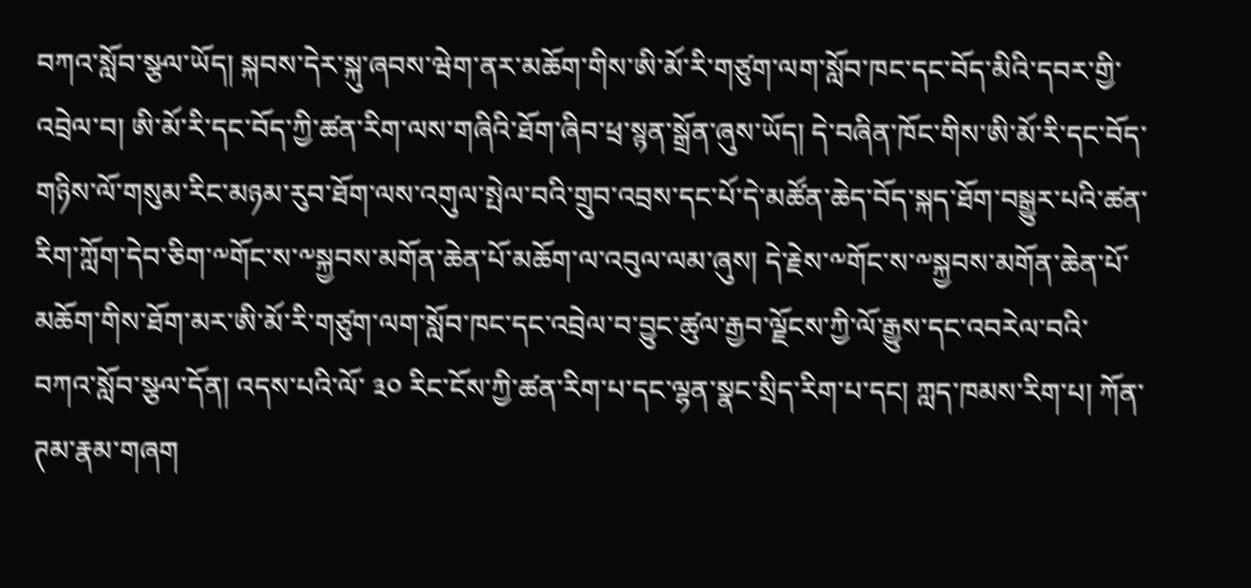བཀའ་སློབ་སྩལ་ཡོད། སྐབས་དེར་སྐུ་ཞབས་ཝེག་ནར་མཆོག་གིས་ཨི་མོ་རི་གཙུག་ལག་སློབ་ཁང་དང་བོད་མིའི་དབར་གྱི་འབྲེལ་བ། ཨི་མོ་རི་དང་བོད་ཀྱི་ཚན་རིག་ལས་གཞིའི་ཐོག་ཞིབ་ཕྲ་སྙན་སྒྲོན་ཞུས་ཡོད། དེ་བཞིན་ཁོང་གིས་ཨི་མོ་རི་དང་བོད་གཉིས་ལོ་གསུམ་རིང་མཉམ་རུབ་ཐོག་ལས་འགུལ་སྤེལ་བའི་གྲུབ་འབྲས་དང་པོ་དེ་མཚོན་ཆེད་བོད་སྐད་ཐོག་བསྒྱུར་པའི་ཚན་རིག་ཀློག་དེབ་ཅིག་༸གོང་ས་༸སྐྱབས་མགོན་ཆེན་པོ་མཆོག་ལ་འབུལ་ལམ་ཞུས། དེ་རྗེས་༸གོང་ས་༸སྐྱབས་མགོན་ཆེན་པོ་མཆོག་གིས་ཐོག་མར་ཨི་མོ་རི་གཙུག་ལག་སློབ་ཁང་དང་འབྲེལ་བ་བྱུང་ཚུལ་རྒྱབ་ལྗོངས་ཀྱི་ལོ་རྒྱུས་དང་འབརེལ་བའི་བཀའ་སློབ་སྩལ་དོན། འདས་པའི་ལོ་ ༣༠ རིང་ངོས་ཀྱི་ཚན་རིག་པ་དང་ལྷན་སྣང་སྲིད་རིག་པ་དང། ཀླད་ཁམས་རིག་པ། ཀོན་ཊམ་རྣམ་གཞག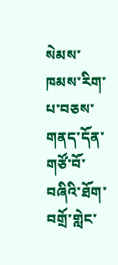སེམས་ཁམས་རིག་པ་བཅས་གནད་དོན་གཙོ་བོ་བཞིའི་ཐོག་བགྲོ་གླེང་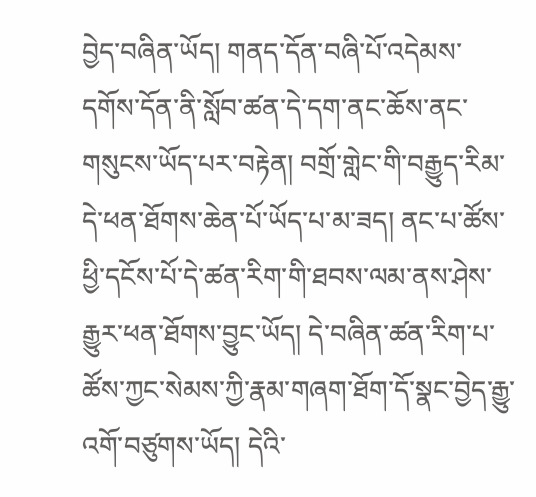བྱེད་བཞིན་ཡོད། གནད་དོན་བཞི་པོ་འདེམས་དགོས་དོན་ནི་སློབ་ཚན་དེ་དག་ནང་ཆོས་ནང་གསུངས་ཡོད་པར་བརྟེན། བགྲོ་གླེང་གི་བརྒྱུད་རིམ་དེ་ཕན་ཐོགས་ཆེན་པོ་ཡོད་པ་མ་ཟད། ནང་པ་ཚོས་ཕྱི་དངོས་པོ་དེ་ཚན་རིག་གི་ཐབས་ལམ་ནས་ཤེས་རྒྱུར་ཕན་ཐོགས་བྱུང་ཡོད། དེ་བཞིན་ཚན་རིག་པ་ཚོས་ཀྱང་སེམས་ཀྱི་རྣམ་གཞག་ཐོག་དོ་སྣང་བྱེད་རྒྱུ་འགོ་བཙུགས་ཡོད། དེའི་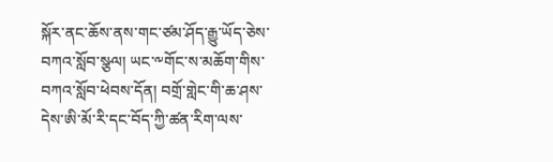སྐོར་ནང་ཆོས་ནས་གང་ཙམ་ཤོད་རྒྱུ་ཡོད་ཅེས་བཀའ་སློབ་སྩལ། ཡང་༸གོང་ས་མཆོག་གིས་བཀའ་སློབ་ཕེབས་དོན། བགྲོ་གླེང་གི་ཆ་ཤས་དེས་ཨི་མོ་རི་དང་བོད་ཀྱི་ཚན་རིག་ལས་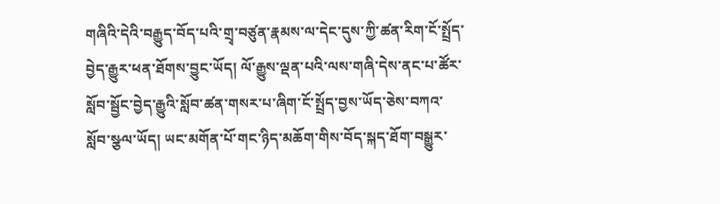གཞིའི་དེའི་བརྒྱུད་བོད་པའི་གྲྭ་བཙུན་རྣམས་ལ་དེང་དུས་ཀྱི་ཚན་རིག་ངོ་སྤྲོད་བྱེད་རྒྱུར་ཕན་ཐོགས་བྱུང་ཡོད། ལོ་རྒྱུས་ལྡན་པའི་ལས་གཞི་དེས་ནང་པ་ཚོར་སློབ་སྦྱོང་བྱེད་རྒྱུའི་སློབ་ཚན་གསར་པ་ཞིག་ངོ་སྤྲོད་བྱས་ཡོད་ཅེས་བཀའ་སློབ་སྩལ་ཡོད། ཡང་མགོན་པོ་གང་ཉིད་མཆོག་གིས་བོད་སྐད་ཐོག་བསྒྱུར་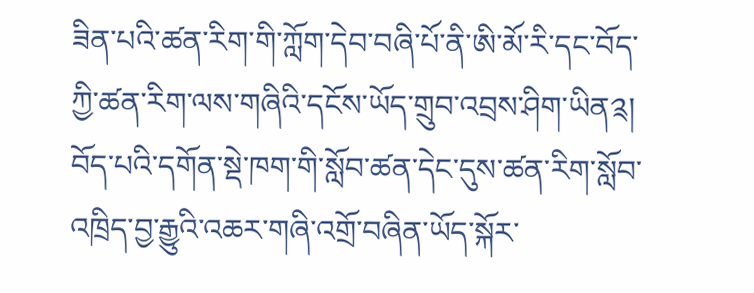ཟིན་པའི་ཚན་རིག་གི་ཀློག་དེབ་བཞི་པོ་ནི་ཨི་མོ་རི་དང་བོད་ཀྱི་ཚན་རིག་ལས་གཞིའི་དངོས་ཡོད་གྲུབ་འབྲས་ཤིག་ཡིན༉། བོད་པའི་དགོན་སྡེ་ཁག་གི་སློབ་ཚན་དེང་དུས་ཚན་རིག་སློབ་འཁྲིད་བྱ་རྒྱུའི་འཆར་གཞི་འགྲོ་བཞིན་ཡོད་སྐོར་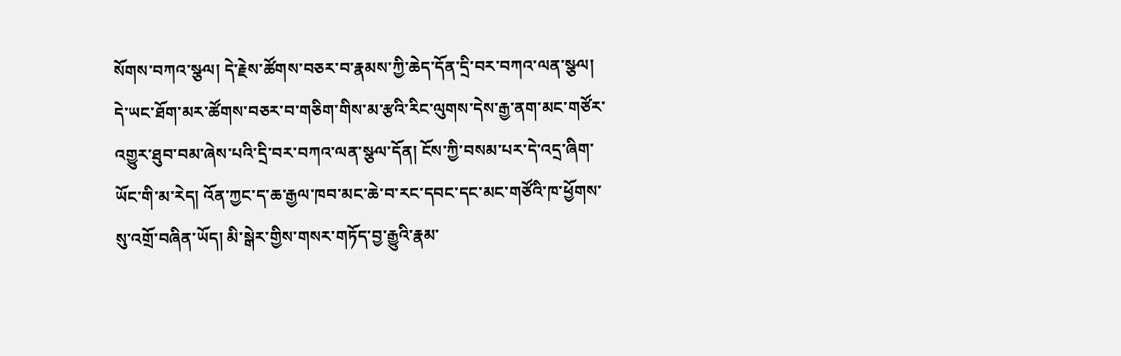སོགས་བཀའ་སྩལ། དེ་རྗེས་ཚོགས་བཅར་བ་རྣམས་ཀྱི་ཆེད་དོན་དྲི་བར་བཀའ་ལན་སྩལ། དེ་ཡང་ཐོག་མར་ཚོགས་བཅར་བ་གཅིག་གིས་མ་རྩའི་རིང་ལུགས་དེས་རྒྱ་ནག་མང་གཙོར་འགྱུར་ཐུབ་བམ་ཞེས་པའི་དྲི་བར་བཀའ་ལན་སྩལ་དོན། ངོས་ཀྱི་བསམ་པར་དེ་འདྲ་ཞིག་ཡོང་གི་མ་རེད། འོན་ཀྱང་ད་ཆ་རྒྱལ་ཁབ་མང་ཆེ་བ་རང་དབང་དང་མང་གཙོའི་ཁ་ཕྱོགས་སུ་འགྲོ་བཞིན་ཡོད། མི་སྒེར་གྱིས་གསར་གཏོད་བྱ་རྒྱུའི་རྣམ་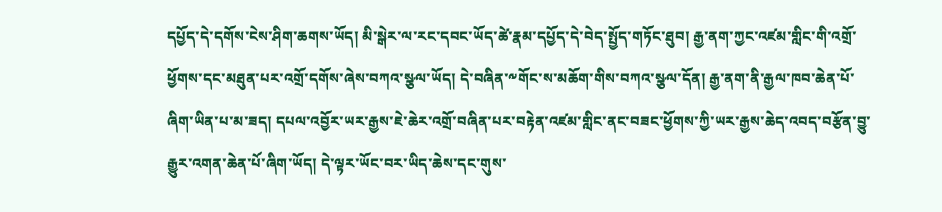དཔྱོད་དེ་དགོས་ངེས་ཤིག་ཆགས་ཡོད། མི་སྒེར་ལ་རང་དབང་ཡོད་ཚེ་རྣམ་དཔྱོད་དེ་བེད་སྤྱོད་གཏོང་ཐུབ། རྒྱ་ནག་ཀྱང་འཛམ་གླིང་གི་འགྲོ་ཕྱོགས་དང་མཐུན་པར་འགྲོ་དགོས་ཞེས་བཀའ་སྩལ་ཡོད། དེ་བཞིན་༸གོང་ས་མཆོག་གིས་བཀའ་སྩལ་དོན། རྒྱ་ནག་ནི་རྒྱལ་ཁབ་ཆེན་པོ་ཞིག་ཡིན་པ་མ་ཟད། དཔལ་འབྱོར་ཡར་རྒྱས་ཇེ་ཆེར་འགྲོ་བཞིན་པར་བརྟེན་འཛམ་གླིང་ནང་བཟང་ཕྱོགས་ཀྱི་ཡར་རྒྱས་ཆེད་འབད་བརྩོན་བྱུ་རྒྱུར་འགན་ཆེན་པོ་ཞིག་ཡོད། དེ་ལྟར་ཡོང་བར་ཡིད་ཆེས་དང་གུས་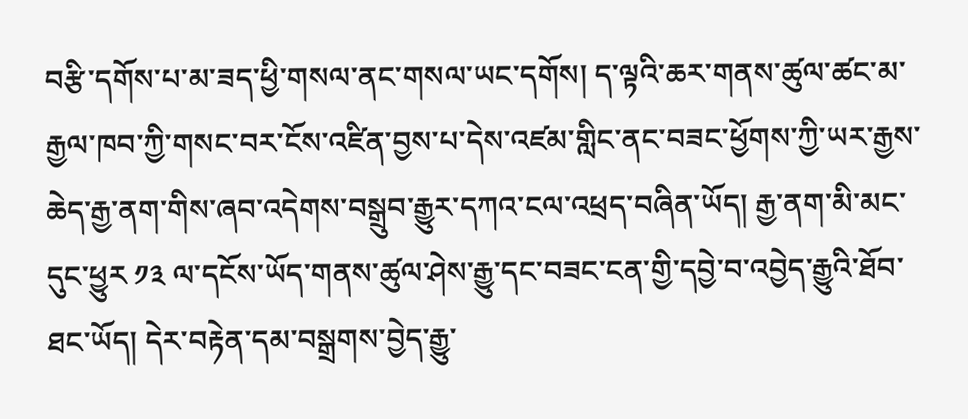བརྩི་དགོས་པ་མ་ཟད་ཕྱི་གསལ་ནང་གསལ་ཡང་དགོས། ད་ལྟའི་ཆར་གནས་ཚུལ་ཚང་མ་རྒྱལ་ཁབ་ཀྱི་གསང་བར་ངོས་འཛིན་བྱས་པ་དེས་འཛམ་གླིང་ནང་བཟང་ཕྱོགས་ཀྱི་ཡར་རྒྱས་ཆེད་རྒྱ་ནག་གིས་ཞབ་འདེགས་བསྒྲུབ་རྒྱུར་དཀའ་ངལ་འཕྲད་བཞིན་ཡོད། རྒྱ་ནག་མི་མང་དུང་ཕྱུར ༡༣ ལ་དངོས་ཡོད་གནས་ཚུལ་ཤེས་རྒྱུ་དང་བཟང་ངན་གྱི་དབྱེ་བ་འབྱེད་རྒྱུའི་ཐོབ་ཐང་ཡོད། དེར་བརྟེན་དམ་བསྒྲགས་བྱེད་རྒྱུ་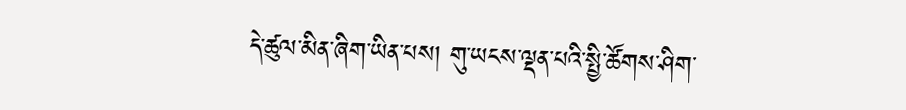དེ་ཚུལ་མིན་ཞིག་ཡིན་པས། གུ་ཡངས་ལྡན་པའི་སྤྱི་ཚོགས་ཤིག་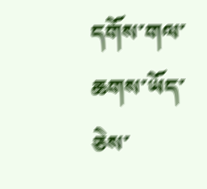དགོས་གལ་ཆགས་ཡོད་ཅེས་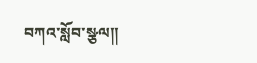བཀའ་སློབ་སྩལ།།